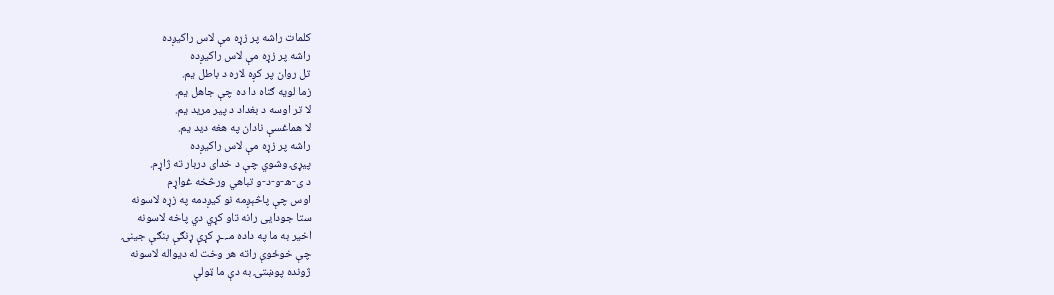كلمات راشه پر زړه مې لاس راکیږده
راشه پر زړه مې لاس راکیږده
تل روان پر کږه لاره د باطل یم.
زما لویه ګناه دا ده چې جاهل یم.
لا تر اوسه د بغداد د پیر مرید یم.
لا هماغسې نادان په هغه دید یم.
راشه پر زړه مې لاس راکیږده
پیړۍ وشوي چې د خدای دربار ته ژاړم.
د ی-ه-و-د-و تباهي ورڅخه غواړم
اوس چې پاڅېږمه نو کيږدمه په زړه لاسونه
ستا جودايى رانه تاو کړي دي پاخه لاسونه
اخير به ما په داده مـ.ـړ کړې ړنګې بنګې جينۍ
چې خوځوې راته هر وخت له ديواله لاسونه
ژونده پوښتۍ به دې ما ټولې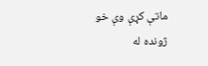ماتې کړې وې خو
ژونده له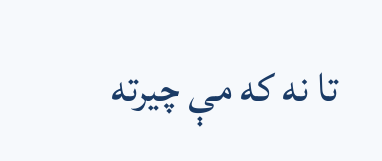تا نه که مې چيرته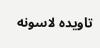تاويده لاسونه